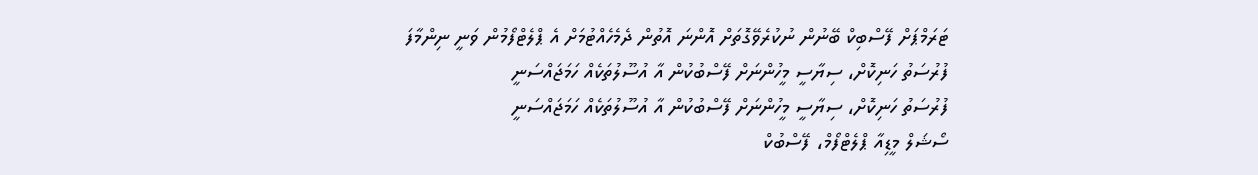ޓަރަމްޕަށް ފޭސްބިކް ބޭނުން ނުކުރެވޭގޮތަށް އޮންނަ އޮތުން ދެމެހެއްޓުމަށް އެ ޕްލެޓްފޯމުން ވަނީ ނިންމާފަ
ފުރުސަތު ހަނިކޮށް، ސިޔާސީ މީހުންނަށް ފޭސްބުކުން އާ އުސޫލުތަކެއް ހަމަޖައްސަނީ
ފުރުސަތު ހަނިކޮށް، ސިޔާސީ މީހުންނަށް ފޭސްބުކުން އާ އުސޫލުތަކެއް ހަމަޖައްސަނީ
ސޯޝަލް މީޑިއާ ޕްލެޓްފޯމް، ފޭސްބުކް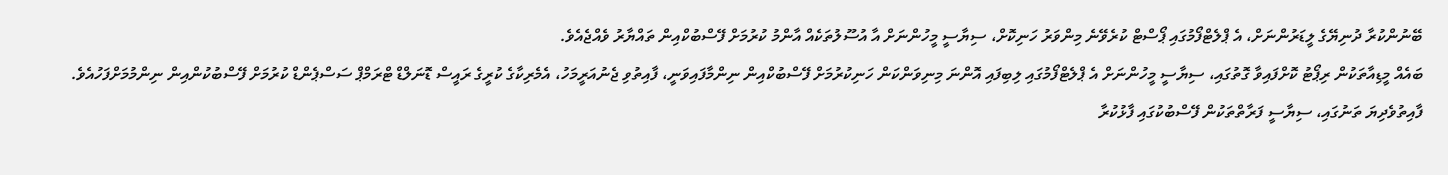ބޭނުންކުރާ ދުނިޔޭގެ ލީޑަރުންނަށް، އެ ޕްލެޓްފޯމުގައި ޕޯސްޓް ކުރެވޭނެ މިންވަރު ހަނިކޮށް، ސިޔާސީ މީހުންނަށް އާ އުސޫލުތަކެއް އާންމު ކުރުމަށް ފޭސްބުކްއިން ތައްޔާރު ވެއްޖެއެވެ.
ބައެއް މީޑިއާތަކުން ރިޕޯޓު ކޮށްފައިވާ ގޮތުގައި، ސިޔާސީ މީހުންނަށް އެ ޕްލެޓްފޯމުގައި ލިބިފައި އޮންނަ މިނިވަންކަން ހަނިކުރުމަށް ފޭސްބުކްއިން ނިންމާފައިވަނީ، ފާއިތުވި ޖެނުއަރީމަހު، އެމެރިކާގެ ކުރީގެ ރައީސް ޑޮނަލްޑް ޓްރަމްޕް ސަސްޕެންޑް ކުރުމަށް ފޭސްބުކުންއިން ނިންމުމަށްފަހުއެވެ.
ފާއިތުވެދިޔަ ތަނުގައި، ސިޔާސީ ފަރާތްތަކުން ފޭސްބުކުގައި ފާޅުކުރާ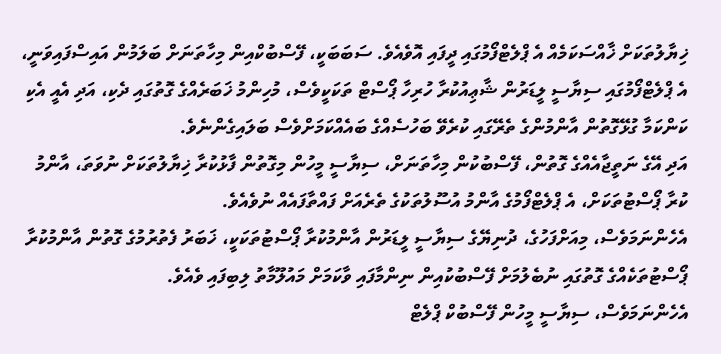ޚިޔާލުތަކަށް ޚާއްސަކަމެއް އެ ޕްލެޓްފޯމުގައި ދީފައި އޮވެއެވެ. ސަބަބަކީ، ފޭސްބުކްއިން މިހާތަނަށް ބަލަމުން އައިސްފައިވަނީ، އެ ޕްލެޓްފޯމުގައި ސިޔާސީ ލީޑަރުން ޝާޢިއުކުރާ ހުރިހާ ޕޯސްޓް ތަކަކީވެސް، މުހިންމު ޚަބަރެއްގެ ގޮތުގައި ދެކި، އަދި އެއީ އެކި ކަންކަމާ ގުޅޭގޮތުން އާންމުންގެ ތެރޭގައި ކުރެވޭ ބަހުސެއްގެ ބައެއްކަމަށްވެސް ބަލައިގެންނެވެ.
އަދި އޭގެ ނަތީޖާއެއްގެ ގޮތުން، ފޭސްބުކުން މިހާތަނަށް، ސިޔާސީ މީހުން މިގޮތުން ފާޅުކުރާ ޚިޔާލުތަކަށް ނުވަތަ، އާންމު ކުރާ ޕޯސްޓުތަކަށް، އެ ޕްލެޓްފޯމުގެ އާންމު އުސޫލުތަކުގެ ތެރެއަށް ފައްތާފައެއް ނުވެއެވެ.
އެހެންނަމަވެސް، މިއަށްފަހުގެ، ދުނިޔޭގެ ސިޔާސީ ލީޑަރުން އާންމުކުރާ ޕޯސްޓުތަކަކީ، ޚަބަރު ފެތުރުމުގެ ގޮތުން އާންމުކުރާ ޕޯސްޓުތަކެއްގެ ގޮތުގައި ނުބެލުމަށް ފޭސްބުކުއިން ނިންމާފައި ވާކަމަށް މައުލޫމާތު ލިބިފައި ވެއެވެ.
އެހެންނަމަވެސް، ސިޔާސީ މީހުން ފޭސްބުކް ޕްލެޓް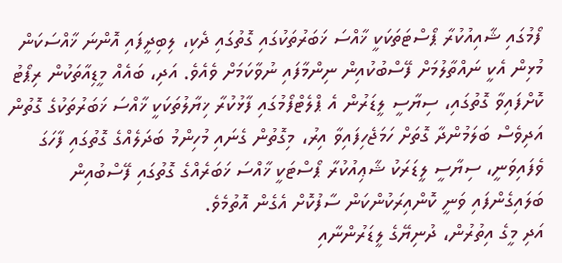ފޯމުގައި ޝާއިއުކުރާ ޕޯސްޓަތަކަކީ ޚާއްސަ ޚަބަރުތަކުގައި ގޮތުގައި ދެކި، ލިބިދީފައި އޮންނަ ޚާއްސަކަން މުޅިން އެކީ ނައްތާލުމަށް ފޭސްބުކުއިން ނިންމާފައި ނުވާކަމަށް ވެއެވެ. އަދި، ބައެއް މީޑިއާތަކުން ރިޕޯޓު ކޮށްފައިވާ ގޮތުގައި، ސިޔާސީ ލީޑަރުން އެ ޕްލެޓްފޯމުގައި ފާޅުކުރާ ޚިޔާލުތަކަކީ ޚާއްސަ ޚަބަރުތަކުގެ ގޮތުން އަދިވެސް ބަލަމުންދާ ގޮތަށް ހަމަޖެހިފައިވާ އިރު، މިގޮތުން ގެނައި މުހިންމު ބަދަލެއްގެ ގޮތުގައި ފާހަގަ ވެފައިވަނީ، ސިޔާސީ ލީޑަރަކު ޝާޢިއުކުރާ ޕޯސްޓަކީ ޚާއްސަ ޚަބަރެއްގެ ގޮތުގައި ފޭސްބުއިން ބަލައިގެންފައި ވަނީ ކޮންއިރަކުންކަން ސާފުކޮށް އެގެން އޮތުމެވެ.
އަދި މީގެ އިތުރުން، ދުނިޔޭގެ ލީޑަރުންނާއި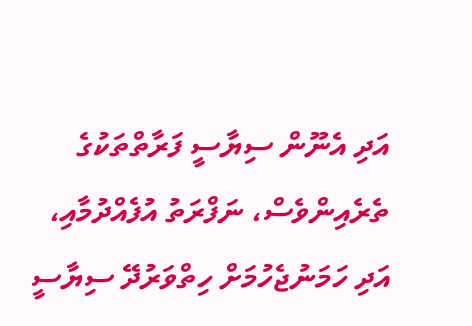އަދި އެނޫން ސިޔާސީ ފަރާތްތަކުގެ ތެރެއިންވެސް، ނަފްރަތު އުފެއްދުމާއި، އަދި ހަމަނުޖެހުމަށް ހިތްވަރުދޭ ސިޔާސީ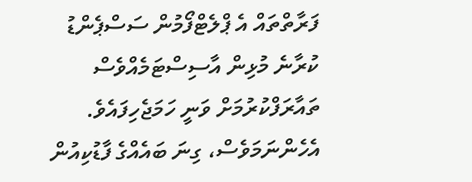ފަރާތްތައް އެ ޕްލެޓްފޯމުން ސަސްޕެންޑު ކުރާނެ މުޅިން އާސިސްޓަމެއްވެސް ތައާރަފްކުރުމަށް ވަނީ ހަމަޖެހިފައެވެ.
އެހެންނަމަވެސް، ގިނަ ބައެއްގެ ފާޑުކިއުން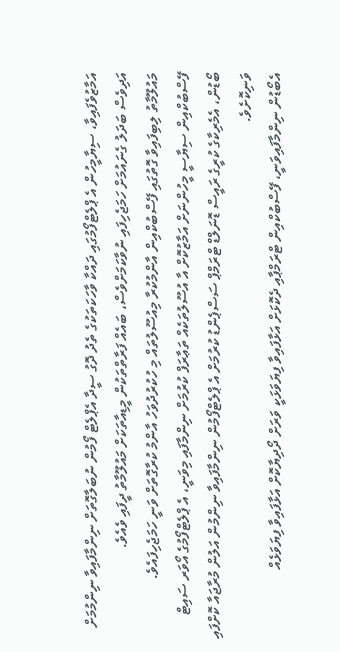އަމާޒުވެފައިވާ، ސިޔާމީހުން އެ ޕްލެޓްފޯމުގައި ދައްކާ ވާހަކަތަކުގެ ތެދު ދޮގު ސީދާ އެޕްލެޓް ފޯމުން ނުބަލާގޮތަށް ނިންމާފައިވާ ނިންމުމަށް އަދިވެސް ބަދަލު ގެނައުމަށް ހަމަޖެހިފައި ނުވާކަމަށްވެސް، ބައެއް ފަރާތްތަކުން މީޑިއާތަކަށް މައުލޫމާތު ދީފައި ވެއެވެ.
މައުލޫމާތު ލިބިފައިވާ ގޮތުގައި ފޭސްބުކްއިން އާންމުކުރާ މިއުސޫލުތައް މި ހުކުރުދުވަހު އާންމު ކުރާގޮތަށް ވަނީ ހަމަޖެހިފައެވެ.
ފޭސްބުކްއިން ސިޔާސީ މީހުންނަށް އަމާޒުކޮށް އާ އުސޫލުތަކެއް ތަޢާރަފް ކުރުމަށް ނިންމާފައި މިވަނީ، އެ ޕްލެޓްފޯމުގެ އޯވަރ ސައިޓް ބޯޑުން، އެމެރިކާގެ ކުރީގެ ރައީސް ޑޮނަލްޑް ޓްރަމްޕް ސަސްޕެންޑު ކުރުމަށް އެ ޕްލެޓްފޯމުން ނިންމާފައިވާ ނިންމުން އަލުން މުރާޖައާ ކޮށްފައި ވަނިކޮށެވެ.
އެބޯޑުން ނިންމާފައިވަނީ، ފޭސްބުކްއިން ޓްރަމްޕާއި ދެކޮޅަށް އަޅާފައިވާ ފިޔަވަޅަކީ ވަރަށް ދޯދިޔާކޮށް އަޅާފައިވާ ފިޔަވަޅެއް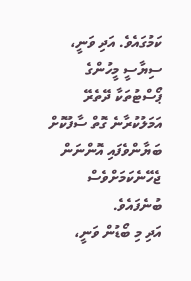ކަމުގައެވެ. އަދި ވަނީ، ސިޔާސީ މީހުންގެ ޕޯސްޓުތަކާ ދޭތެރޭ އަމަލުކުރާނެ ގޮތް ސާފުކޮށް ބަޔާންވެފައި އޮންނަން ޖެހޭނެކަމަށްވެސް ބުނެފައެވެ.
އަދި މި ބޯޑުން ވަނީ،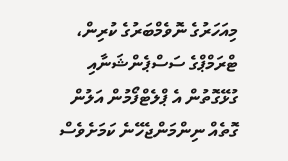މިއަހަރުގެ ނޮވެމްބަރުގެ ކުރިން، ޓްރަމްޕްގެ ސަސްޕެންޝަނާއި ގުޅޭގޮތުން އެ ޕްލެޓްފޯމުން އަލުން ގޮތެއް ނިންމަންޖެހޭނެ ކަމަށެވެސް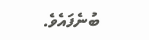ބުނެފައެވެ.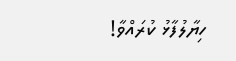ހިޔާލުފާޅު ކުރައްވާ!